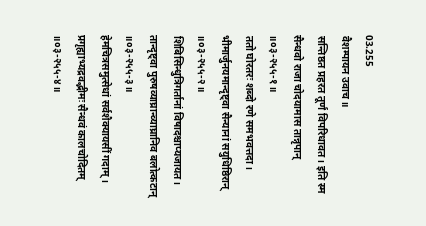03.255
वैशम्पायन उवाच॥
सन्तिष्ठत प्रहरत तूर्णं विपरिधावत। इति स्म सैन्धवो राजा चोदयामास तान्नृपान् ॥०३-२५५-१॥
ततो घोरतरः शब्दो रणे समभवत्तदा। भीमार्जुनयमान्दृष्ट्वा सैन्यानां सयुधिष्ठिरान् ॥०३-२५५-२॥
शिबिसिन्धुत्रिगर्तानां विषादश्चाप्यजायत। तान्दृष्ट्वा पुरुषव्याघ्रान्व्याघ्रानिव बलोत्कटान् ॥०३-२५५-३॥
हेमचित्रसमुत्सेधां सर्वशैक्यायसीं गदाम्। प्रगृह्याभ्यद्रवद्भीमः सैन्धवं कालचोदितम् ॥०३-२५५-४॥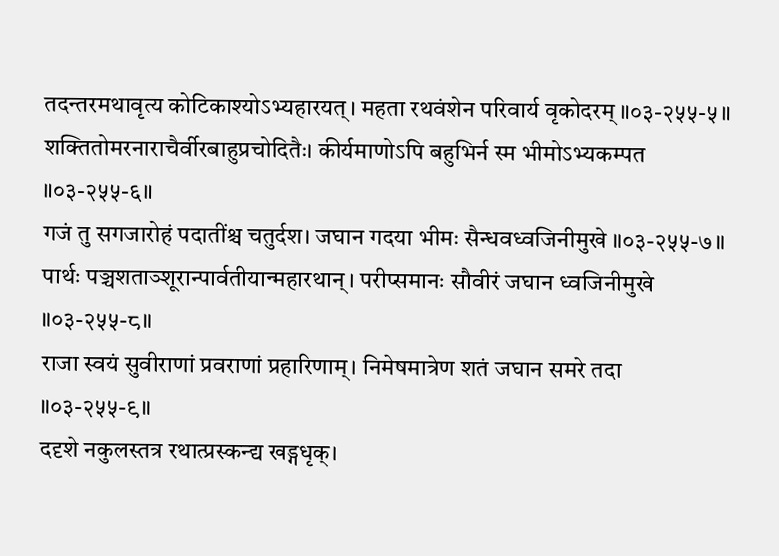तदन्तरमथावृत्य कोटिकाश्योऽभ्यहारयत्। महता रथवंशेन परिवार्य वृकोदरम् ॥०३-२५५-५॥
शक्तितोमरनाराचैर्वीरबाहुप्रचोदितैः। कीर्यमाणोऽपि बहुभिर्न स्म भीमोऽभ्यकम्पत ॥०३-२५५-६॥
गजं तु सगजारोहं पदातींश्च चतुर्दश। जघान गदया भीमः सैन्धवध्वजिनीमुखे ॥०३-२५५-७॥
पार्थः पञ्चशताञ्शूरान्पार्वतीयान्महारथान्। परीप्समानः सौवीरं जघान ध्वजिनीमुखे ॥०३-२५५-८॥
राजा स्वयं सुवीराणां प्रवराणां प्रहारिणाम्। निमेषमात्रेण शतं जघान समरे तदा ॥०३-२५५-९॥
ददृशे नकुलस्तत्र रथात्प्रस्कन्द्य खड्गधृक्।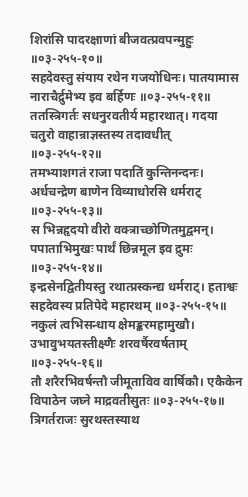शिरांसि पादरक्षाणां बीजवत्प्रवपन्मुहुः ॥०३-२५५-१०॥
सहदेवस्तु संयाय रथेन गजयोधिनः। पातयामास नाराचैर्द्रुमेभ्य इव बर्हिणः ॥०३-२५५-११॥
ततस्त्रिगर्तः सधनुरवतीर्य महारथात्। गदया चतुरो वाहान्राज्ञस्तस्य तदावधीत् ॥०३-२५५-१२॥
तमभ्याशगतं राजा पदातिं कुन्तिनन्दनः। अर्धचन्द्रेण बाणेन विव्याधोरसि धर्मराट् ॥०३-२५५-१३॥
स भिन्नहृदयो वीरो वक्त्राच्छोणितमुद्वमन्। पपाताभिमुखः पार्थं छिन्नमूल इव द्रुमः ॥०३-२५५-१४॥
इन्द्रसेनद्वितीयस्तु रथात्प्रस्कन्द्य धर्मराट्। हताश्वः सहदेवस्य प्रतिपेदे महारथम् ॥०३-२५५-१५॥
नकुलं त्वभिसन्धाय क्षेमङ्करमहामुखौ। उभावुभयतस्तीक्ष्णैः शरवर्षैरवर्षताम् ॥०३-२५५-१६॥
तौ शरैरभिवर्षन्तौ जीमूताविव वार्षिकौ। एकैकेन विपाठेन जघ्ने माद्रवतीसुतः ॥०३-२५५-१७॥
त्रिगर्तराजः सुरथस्तस्याथ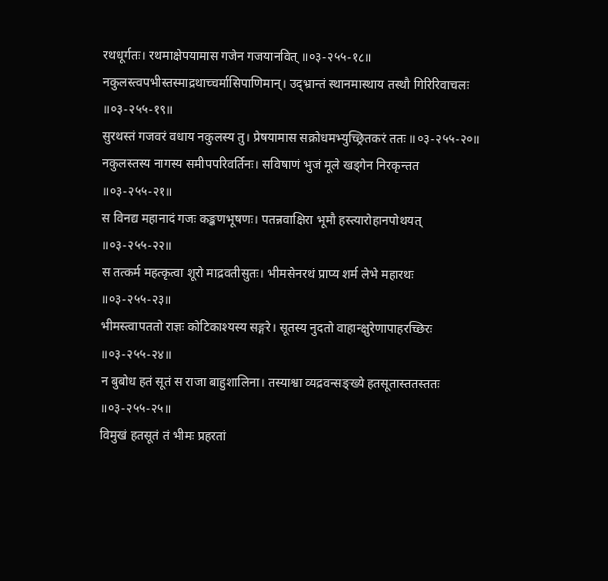रथधूर्गतः। रथमाक्षेपयामास गजेन गजयानवित् ॥०३-२५५-१८॥
नकुलस्त्वपभीस्तस्माद्रथाच्चर्मासिपाणिमान्। उद्भ्रान्तं स्थानमास्थाय तस्थौ गिरिरिवाचलः ॥०३-२५५-१९॥
सुरथस्तं गजवरं वधाय नकुलस्य तु। प्रेषयामास सक्रोधमभ्युच्छ्रितकरं ततः ॥०३-२५५-२०॥
नकुलस्तस्य नागस्य समीपपरिवर्तिनः। सविषाणं भुजं मूले खड्गेन निरकृन्तत ॥०३-२५५-२१॥
स विनद्य महानादं गजः कङ्कणभूषणः। पतन्नवाक्षिरा भूमौ हस्त्यारोहानपोथयत् ॥०३-२५५-२२॥
स तत्कर्म महत्कृत्वा शूरो माद्रवतीसुतः। भीमसेनरथं प्राप्य शर्म लेभे महारथः ॥०३-२५५-२३॥
भीमस्त्वापततो राज्ञः कोटिकाश्यस्य सङ्गरे। सूतस्य नुदतो वाहान्क्षुरेणापाहरच्छिरः ॥०३-२५५-२४॥
न बुबोध हतं सूतं स राजा बाहुशालिना। तस्याश्वा व्यद्रवन्सङ्ख्ये हतसूतास्ततस्ततः ॥०३-२५५-२५॥
विमुखं हतसूतं तं भीमः प्रहरतां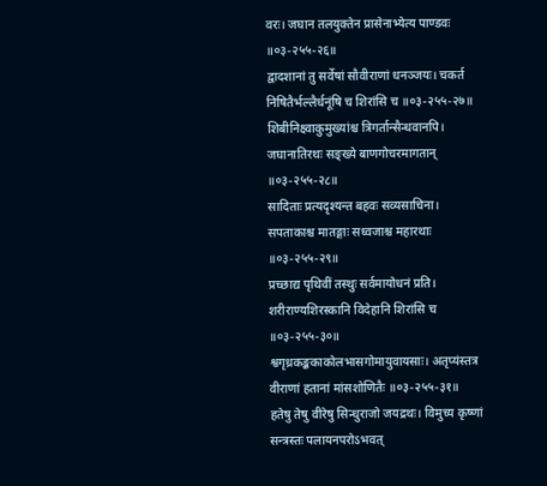वरः। जघान तलयुक्तेन प्रासेनाभ्येत्य पाण्डवः ॥०३-२५५-२६॥
द्वादशानां तु सर्वेषां सौवीराणां धनञ्जयः। चकर्त निषितैर्भल्लैर्धनूंषि च शिरांसि च ॥०३-२५५-२७॥
शिबीनिक्ष्वाकुमुख्यांश्च त्रिगर्तान्सैन्धवानपि। जघानातिरथः सङ्ख्ये बाणगोचरमागतान् ॥०३-२५५-२८॥
सादिताः प्रत्यदृश्यन्त बहवः सव्यसाचिना। सपताकाश्च मातङ्गाः सध्वजाश्च महारथाः ॥०३-२५५-२९॥
प्रच्छाद्य पृथिवीं तस्थुः सर्वमायोधनं प्रति। शरीराण्यशिरस्कानि विदेहानि शिरांसि च ॥०३-२५५-३०॥
श्वगृध्रकङ्ककाकोलभासगोमायुवायसाः। अतृप्यंस्तत्र वीराणां हतानां मांसशोणितैः ॥०३-२५५-३१॥
हतेषु तेषु वीरेषु सिन्धुराजो जयद्रथः। विमुच्य कृष्णां सन्त्रस्तः पलायनपरोऽभवत्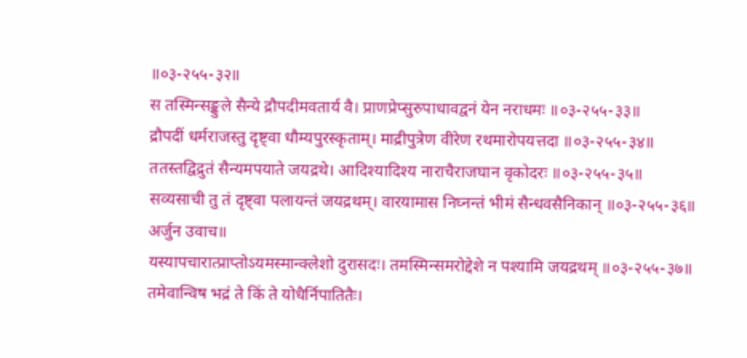॥०३-२५५-३२॥
स तस्मिन्सङ्कुले सैन्ये द्रौपदीमवतार्य वै। प्राणप्रेप्सुरुपाधावद्वनं येन नराधमः ॥०३-२५५-३३॥
द्रौपदीं धर्मराजस्तु दृष्ट्वा धौम्यपुरस्कृताम्। माद्रीपुत्रेण वीरेण रथमारोपयत्तदा ॥०३-२५५-३४॥
ततस्तद्विद्रुतं सैन्यमपयाते जयद्रथे। आदिश्यादिश्य नाराचैराजघान वृकोदरः ॥०३-२५५-३५॥
सव्यसाची तु तं दृष्ट्वा पलायन्तं जयद्रथम्। वारयामास निघ्नन्तं भीमं सैन्धवसैनिकान् ॥०३-२५५-३६॥
अर्जुन उवाच॥
यस्यापचारात्प्राप्तोऽयमस्मान्क्लेशो दुरासदः। तमस्मिन्समरोद्देशे न पश्यामि जयद्रथम् ॥०३-२५५-३७॥
तमेवान्विष भद्रं ते किं ते योधैर्निपातितैः।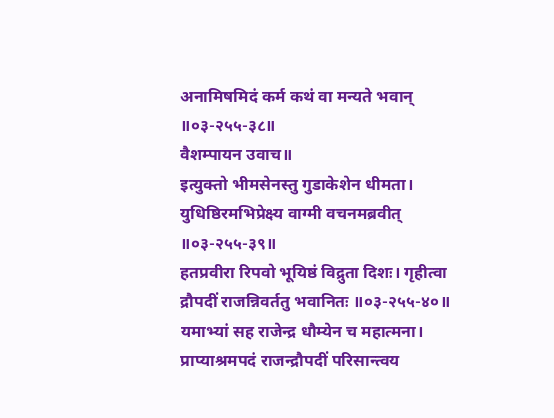अनामिषमिदं कर्म कथं वा मन्यते भवान् ॥०३-२५५-३८॥
वैशम्पायन उवाच॥
इत्युक्तो भीमसेनस्तु गुडाकेशेन धीमता। युधिष्ठिरमभिप्रेक्ष्य वाग्मी वचनमब्रवीत् ॥०३-२५५-३९॥
हतप्रवीरा रिपवो भूयिष्ठं विद्रुता दिशः। गृहीत्वा द्रौपदीं राजन्निवर्ततु भवानितः ॥०३-२५५-४०॥
यमाभ्यां सह राजेन्द्र धौम्येन च महात्मना। प्राप्याश्रमपदं राजन्द्रौपदीं परिसान्त्वय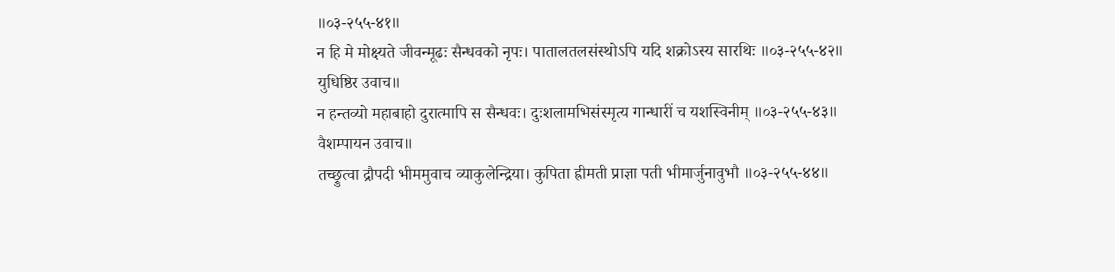॥०३-२५५-४१॥
न हि मे मोक्ष्यते जीवन्मूढः सैन्धवको नृपः। पातालतलसंस्थोऽपि यदि शक्रोऽस्य सारथिः ॥०३-२५५-४२॥
युधिष्ठिर उवाच॥
न हन्तव्यो महाबाहो दुरात्मापि स सैन्धवः। दुःशलामभिसंस्मृत्य गान्धारीं च यशस्विनीम् ॥०३-२५५-४३॥
वैशम्पायन उवाच॥
तच्छ्रुत्वा द्रौपदी भीममुवाच व्याकुलेन्द्रिया। कुपिता ह्रीमती प्राज्ञा पती भीमार्जुनावुभौ ॥०३-२५५-४४॥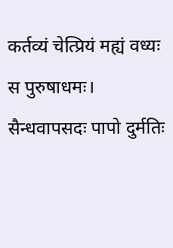कर्तव्यं चेत्प्रियं मह्यं वध्यः स पुरुषाधमः। सैन्धवापसदः पापो दुर्मतिः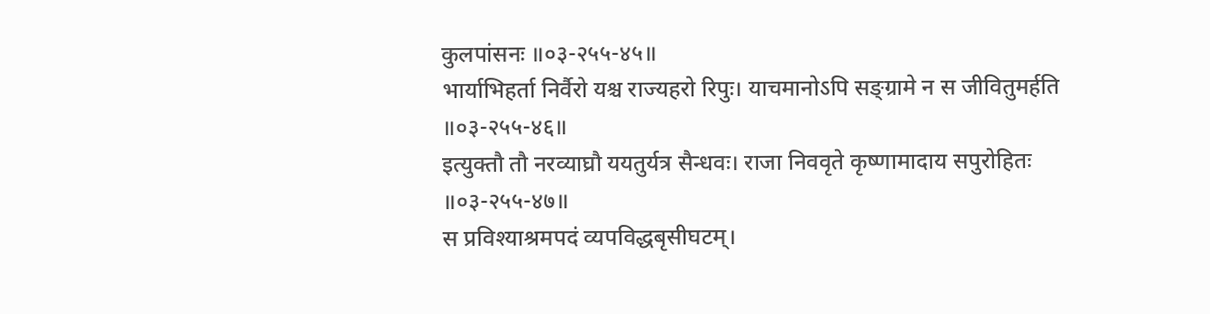कुलपांसनः ॥०३-२५५-४५॥
भार्याभिहर्ता निर्वैरो यश्च राज्यहरो रिपुः। याचमानोऽपि सङ्ग्रामे न स जीवितुमर्हति ॥०३-२५५-४६॥
इत्युक्तौ तौ नरव्याघ्रौ ययतुर्यत्र सैन्धवः। राजा निववृते कृष्णामादाय सपुरोहितः ॥०३-२५५-४७॥
स प्रविश्याश्रमपदं व्यपविद्धबृसीघटम्।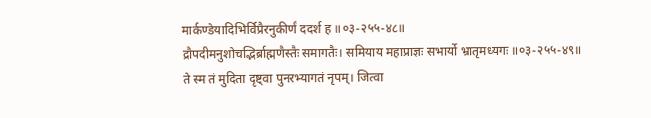मार्कण्डेयादिभिर्विप्रैरनुकीर्णं ददर्श ह ॥०३-२५५-४८॥
द्रौपदीमनुशोचद्भिर्ब्राह्मणैस्तैः समागतैः। समियाय महाप्राज्ञः सभार्यो भ्रातृमध्यगः ॥०३-२५५-४९॥
ते स्म तं मुदिता दृष्ट्वा पुनरभ्यागतं नृपम्। जित्वा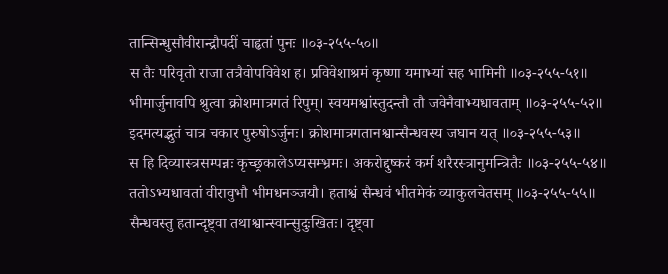तान्सिन्धुसौवीरान्द्रौपदीं चाहृतां पुनः ॥०३-२५५-५०॥
स तैः परिवृतो राजा तत्रैवोपविवेश ह। प्रविवेशाश्रमं कृष्णा यमाभ्यां सह भामिनी ॥०३-२५५-५१॥
भीमार्जुनावपि श्रुत्वा क्रोशमात्रगतं रिपुम्। स्वयमश्वांस्तुदन्तौ तौ जवेनैवाभ्यधावताम् ॥०३-२५५-५२॥
इदमत्यद्भुतं चात्र चकार पुरुषोऽर्जुनः। क्रोशमात्रगतानश्वान्सैन्धवस्य जघान यत् ॥०३-२५५-५३॥
स हि दिव्यास्त्रसम्पन्नः कृच्छ्रकालेऽप्यसम्भ्रमः। अकरोद्दुष्करं कर्म शरैरस्त्रानुमन्त्रितैः ॥०३-२५५-५४॥
ततोऽभ्यधावतां वीरावुभौ भीमधनञ्जयौ। हताश्वं सैन्धवं भीतमेकं व्याकुलचेतसम् ॥०३-२५५-५५॥
सैन्धवस्तु हतान्दृष्ट्वा तथाश्वान्स्वान्सुदुःखितः। दृष्ट्वा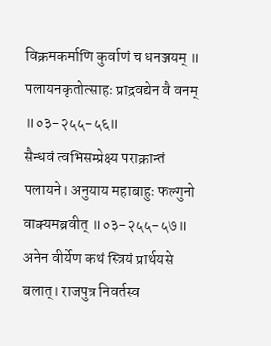विक्रमकर्माणि कुर्वाणं च धनञ्जयम् ॥ पलायनकृतोत्साहः प्राद्रवद्येन वै वनम् ॥०३-२५५-५६॥
सैन्धवं त्वभिसम्प्रेक्ष्य पराक्रान्तं पलायने। अनुयाय महाबाहुः फल्गुनो वाक्यमब्रवीत् ॥०३-२५५-५७॥
अनेन वीर्येण कथं स्त्रियं प्रार्थयसे बलात्। राजपुत्र निवर्तस्व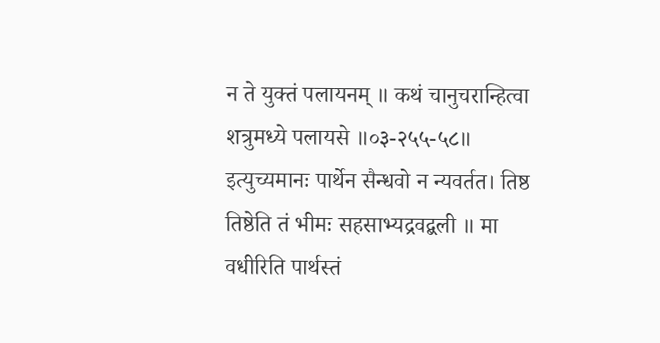न ते युक्तं पलायनम् ॥ कथं चानुचरान्हित्वा शत्रुमध्ये पलायसे ॥०३-२५५-५८॥
इत्युच्यमानः पार्थेन सैन्धवो न न्यवर्तत। तिष्ठ तिष्ठेति तं भीमः सहसाभ्यद्रवद्बली ॥ मा वधीरिति पार्थस्तं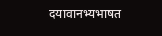दयावानभ्यभाषत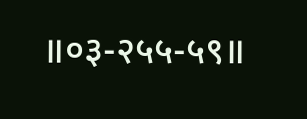॥०३-२५५-५९॥